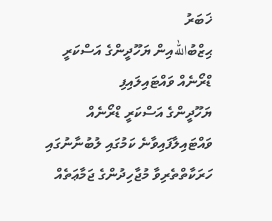ޚަބަރު
ޙިޒްބުاللهއިން ޔަހޫދީންގެ އަސްކަރީ ޑްރޯނެއް ވައްޓައިލައިފި
ޔަހޫދީންގެ އަސްކަރީ ޑްރޯނެއް ވައްޓައިލާފައިވާނެ ކަމުގައި ލުބުނާނުގައި ހަރަކާތްތެރިވާ މުޖާހިދުންގެ ޖަމާޢަތެއް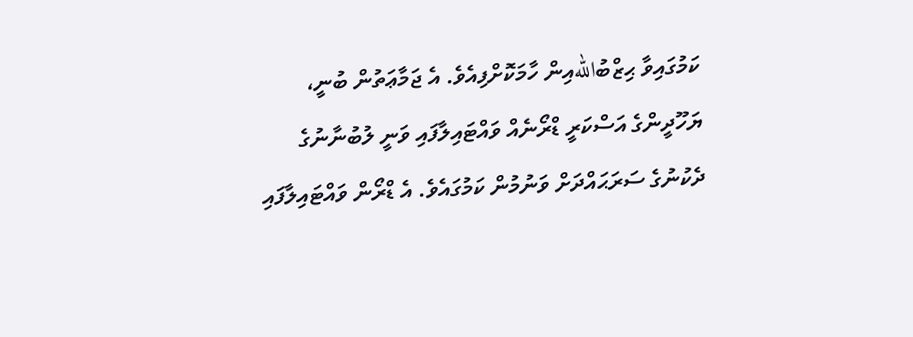ކަމުގައިވާ ޙިޒްބުاللهއިން ހާމަކޮށްފިއެވެ. އެ ޖަމާޢަތުން ބުނީ، ޔަހޫދީންގެ އަސްކަރީ ޑްރޯނެއް ވައްޓައިލާފައި ވަނީ ލުބުނާނުގެ ދެކުނުގެ ސަރަޙައްދަށް ވަނުމުން ކަމުގައެވެ. އެ ޑްރޯން ވައްޓައިލާފައި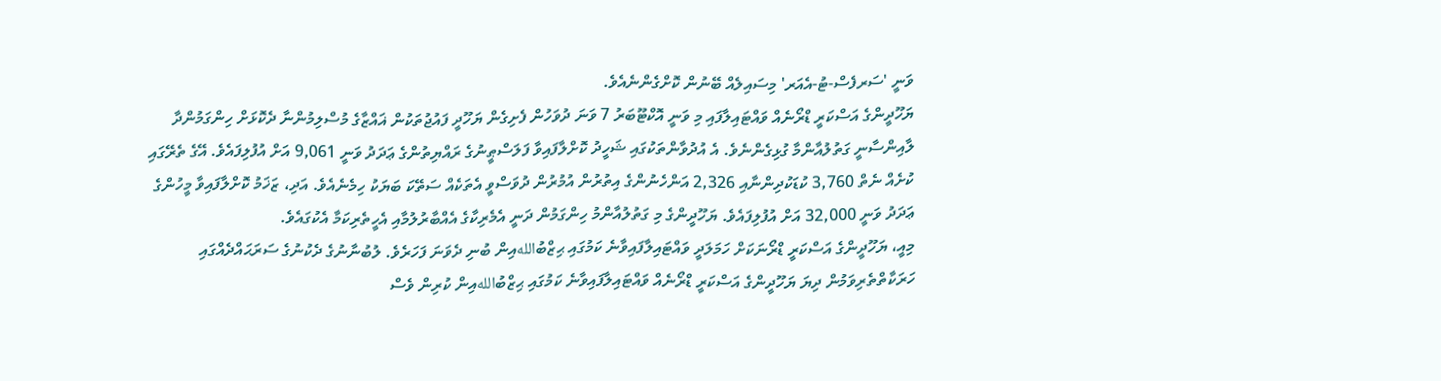ވަނީ 'ސަރފެސް-ޓު-އެއަރ' މިސައިލެއް ބޭނުން ކޮށްގެންނެއެވެ.
ޔަހޫދީންގެ އަސްކަރީ ޑްރޯނެއް ވައްޓައިލާފައި މި ވަނީ އޮކްޓޫބަރު 7 ވަނަ ދުވަހުން ފެށިގެން ޔަހޫދީ ފައުޖުތަކުން ޣައްޒާގެ މުސްލިމުންނާ ދެކޮޅަށް ހިންގަމުންދާ ލާއިންސާނީ ގަތުލުއާންމާ ގުޅިގެންނެވެ. އެ އުދުވާންތަކުގައި ޝަހީދު ކޮށްލާފައިވާ ފަލަސްޠީނުގެ ރައްޔިތުންގެ ޢަދަދު ވަނީ 9,061 އަށް އުފުލިފައެވެ. އޭގެ ތެރޭގައި ކުށެއް ނެތް 3,760 ކުޑަކުދިންނާއި 2,326 އަންހެނުންގެ އިތުރުން އުމުރުން ދުވަސްވީ އެތަކެއް ސަތޭކަ ބަޔަކު ހިމެނެއެވެ. އަދި، ޒަޚަމު ކޮށްލާފައިވާ މީހުންގެ ޢަދަދު ވަނީ 32,000 އަށް އުފުލިފައެވެ. ޔަހޫދީންގެ މި ގަތުލުއާންމު ހިންގަމުން ދަނީ އެމެރިކާގެ އެއްބާރުލުމާއި އެހީތެރިކަމާ އެކުގައެވެ.
މިއީ، ޔަހޫދީންގެ އަސްކަރީ ޑްރޯނަކަށް ހަމަލަދީ ވައްޓައިލާފައިވާނެ ކަމުގައި ޙިޒްބުاللهއިން ބުނި ދެވަނަ ފަހަރެވެ. ލުބުނާނުގެ ދެކުނުގެ ސަރަޙައްދެއްގައި ހަރަކާތްތެރިވަމުން ދިޔަ ޔަހޫދީންގެ އަސްކަރީ ޑްރޯނެއް ވައްޓައިލާފައިވާނެ ކަމުގައި ޙިޒްބުاللهއިން ކުރިން ވެސް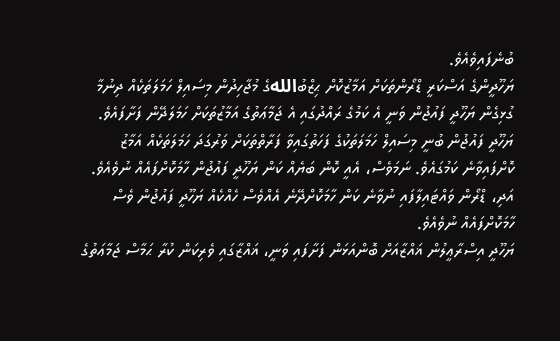ބުނެފައިވެއެވެ.
ޔަހޫދީންގެ އަސްކަރީ ޑްރޯންތަކަށް އަމާޒުކޮށް ޙިޒްބުاللهގެ މުޖާހިދުން މިސައިލް ހަމަލަތަކެއް ދިނުމާ ގުޅިގެން ޔަހޫދީ ފައުޖުން ވަނީ އެ ކަމުގެ ރައްދުގައި އެ ޖަމާޢަތުގެ އަމާޒުތަކަށް ހަމަލަދޭން ފަށާފައެވެ. ޔަހޫދީ ފައުޖުން ބުނީ މިސައިލް ހަމަލަތަކުގެ ފަހަތުގައިވާ ފަރާތްތަކަށް ވަރުގަދަ ހަމަލަތަކެއް އަމާޒު ކޮށްފައިވާނެ ކަމުގައެވެ. ނަމަވެސް، އެއީ ކޮން ބަޔެއް ކަން ޔަހޫދީ ފައުޖުން ހާމަކޮށްފައެއް ނުވެއެވެ. އަދި، ޑްރޯން ވައްޓައިލާފައި ނުވާނެ ކަން ހާމަކޮށްދޭނެ އެއްވެސް ހެއްކެއް ޔަހޫދީ ފައުޖުން ވެސް ހާމަކޮށްފައެއް ނުވެއެވެ.
ޔަހޫދީ އިސްރާޢީލުން ޣައްޒާއަށް ބޮންއަޅަން ފަށާފައި ވަނީ، ޣައްޒާގައި ވެރިކަން ކުރާ ޙަމާސް ޖަމާޢަތުގެ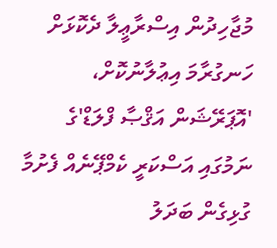މުޖާހިދުން އިސްރާޢީލާ ދެކޮޅަށް ހަނގުރާމަ އިޢުލާނުކޮށް، 'އޮޕަރޭޝަން އަޤްޞާ ފްލަޑް'ގެ ނަމުގައި އަސްކަރީ ކެމްޕޭނެއް ފެށުމާ ގުޅިގެން ބަދަލު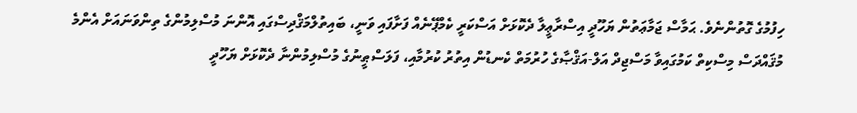ހިފުމުގެ ގޮތުންނެވެ. ޙަމާސް ޖަމާޢަތުން ޔަހޫދީ އިސްރާޢީލާ ދެކޮޅަށް އަސްކަރީ ކެމްޕޭނެއް ފަށާފައި ވަނީ، ބައިތުލްމަޤްދިސްގައި އޮންނަ މުސްލިމުންގެ ތިންވަނައަށް އެންމެ މުޤައްދަސް މިސްކިތް ކަމުގައިވާ މަސްޖިދް އަލް-އަޤްޞާގެ ހުރުމަތް ކެނޑުން އިތުރު ކުރުމާއި، ފަލަސްޠީނުގެ މުސްލިމުންނާ ދެކޮޅަށް ޔަހޫދީ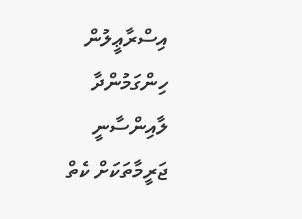އިސްރާޢީލުން ހިންގަމުންދާ ލާއިންސާނީ ޖަރީމާތަކަށް ކެތް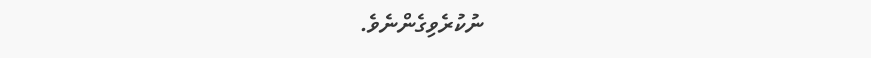ނުކުރެވިގެންނެވެ.